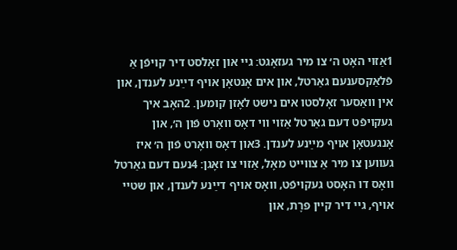1אַזױ האָט ה׳ צו מיר געזאָגט: גײ און זאָלסט דיר קױפֿן אַ פֿלאַקסענעם גאַרטל, און אים אָנטאָן אױף דײַנע לענדן, און אין װאַסער זאָלסטו אים נישט לאָזן קומען. 2האָב איך געקױפֿט דעם גאַרטל אַזױ װי דאָס װאָרט פֿון ה׳, און אָנגעטאָן אױף מײַנע לענדן. 3און דאָס װאָרט פֿון ה׳ איז געװען צו מיר אַ צװײט מאָל, אַזױ צו זאָגן: 4נעם דעם גאַרטל װאָס דו האָסט געקױפֿט, װאָס אױף דײַנע לענדן, און שטײ אױף, גײ דיר קײן פּרָת, און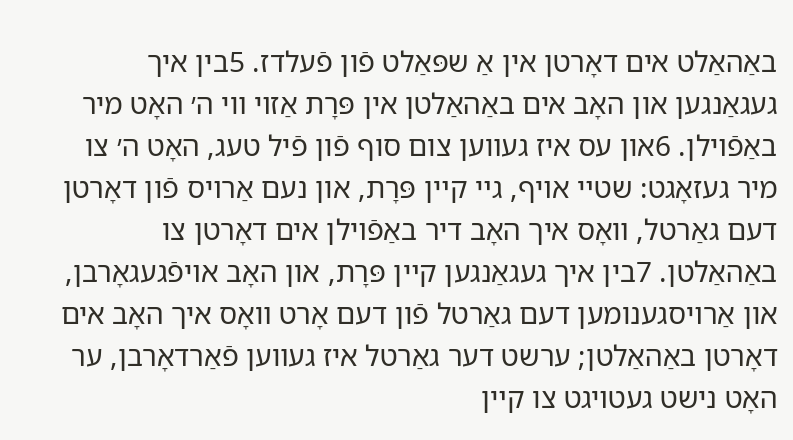באַהאַלט אים דאָרטן אין אַ שפּאַלט פֿון פֿעלדז. 5בין איך געגאַנגען און האָב אים באַהאַלטן אין פּרָת אַזױ װי ה׳ האָט מיר באַפֿױלן. 6און עס איז געװען צום סוף פֿון פֿיל טעג, האָט ה׳ צו מיר געזאָגט: שטײ אױף, גײ קײן פּרָת, און נעם אַרױס פֿון דאָרטן דעם גאַרטל, װאָס איך האָב דיר באַפֿױלן אים דאָרטן צו באַהאַלטן. 7בין איך געגאַנגען קײן פּרָת, און האָב אױפֿגעגאָרבן, און אַרױסגענומען דעם גאַרטל פֿון דעם אָרט װאָס איך האָב אים דאָרטן באַהאַלטן; ערשט דער גאַרטל איז געװען פֿאַרדאָרבן, ער האָט נישט געטױגט צו קײן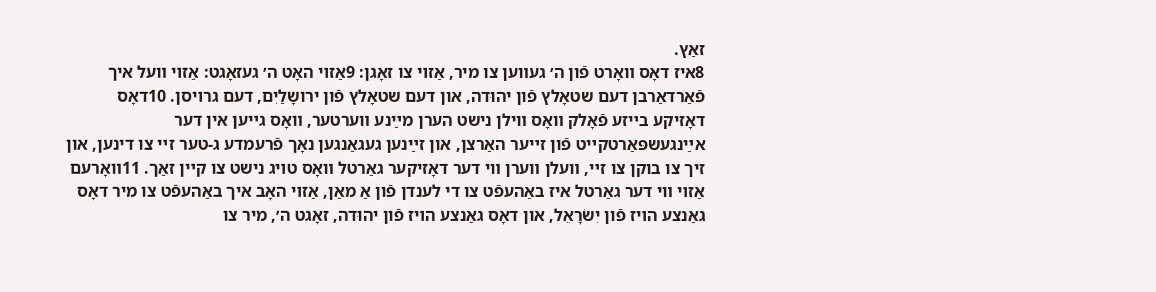זאַץ.
8איז דאָס װאָרט פֿון ה׳ געװען צו מיר, אַזױ צו זאָגן: 9אַזױ האָט ה׳ געזאָגט: אַזױ װעל איך פֿאַרדאַרבן דעם שטאָלץ פֿון יהוּדה, און דעם שטאָלץ פֿון ירושָלַיִם, דעם גרױסן. 10דאָס דאָזיקע בײזע פֿאָלק װאָס װילן נישט הערן מײַנע װערטער, װאָס גײען אין דער אײַנגעשפּאַרטקײט פֿון זײער האַרצן, און זײַנען געגאַנגען נאָך פֿרעמדע ג‑טער זײ צו דינען, און זיך צו בוקן צו זײ, װעלן װערן װי דער דאָזיקער גאַרטל װאָס טױג נישט צו קײן זאַך. 11װאָרעם אַזױ װי דער גאַרטל איז באַהעפֿט צו די לענדן פֿון אַ מאַן, אַזױ האָב איך באַהעפֿט צו מיר דאָס גאַנצע הױז פֿון יִשׂרָאֵל, און דאָס גאַנצע הױז פֿון יהוּדה, זאָגט ה׳, מיר צו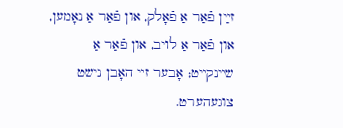זײַן פֿאַר אַ פֿאָלק, און פֿאַר אַ נאָמען, און פֿאַר אַ לױב, און פֿאַר אַ שײנקײט; אָבער זײ האָבן נישט צוגעהערט.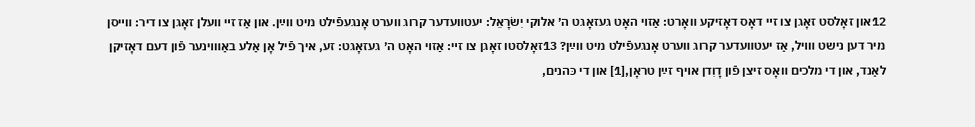12און זאָלסט זאָגן צו זײ דאָס דאָזיקע װאָרט: אַזױ האָט געזאָגט ה׳ אלוקי יִשׂרָאֵל: יעטװעדער קרוג װערט אָנגעפֿילט מיט װײַן. און אַז זײ װעלן זאָגן צו דיר: װײסן מיר דען נישט װױל, אַז יעטװעדער קרוג װערט אָנגעפֿילט מיט װײַן? 13זאָלסטו זאָגן צו זײ: אַזױ האָט ה׳ געזאָגט: זע, איך פֿיל אָן אַלע באַװױנער פֿון דעם דאָזיקן לאַנד, און די מלכים װאָס זיצן פֿון דָוִדן אױף זײַן טראָן,[1] און די כּהנים,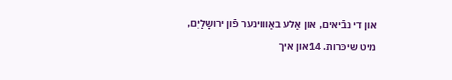און די נבֿיאים, און אַלע באַװױנער פֿון ירושָלַיִם, מיט שיכּרות. 14און איך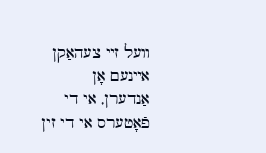װעל זײ צעהאַקן אײנעם אָן אַנדערן, אי די פֿאָטערס אי די זין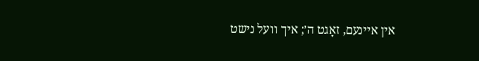אין אײנעם, זאָגט ה׳; איך װעל נישט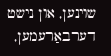שױנען, און נישט דערבאַרעמען,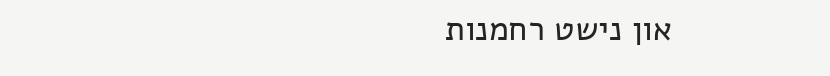און נישט רחמנות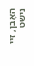האָבן, זײ נישט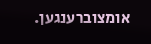אומצוברענגען.